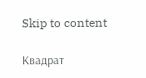Skip to content

Квадрат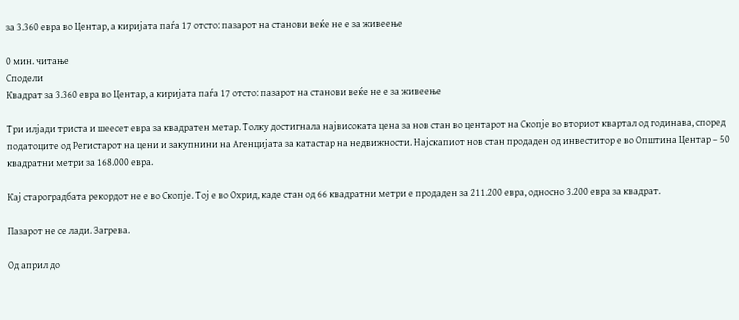за 3.360 евра во Центар, а киријата паѓа 17 отсто: пазарот на станови веќе не е за живеење

0 мин. читање
Сподели
Квадрат за 3.360 евра во Центар, а киријата паѓа 17 отсто: пазарот на станови веќе не е за живеење

Три илјади триста и шеесет евра за квадратен метар. Толку достигнала највисоката цена за нов стан во центарот на Скопје во вториот квартал од годинава, според податоците од Регистарот на цени и закупнини на Агенцијата за катастар на недвижности. Најскапиот нов стан продаден од инвеститор е во Општина Центар – 50 квадратни метри за 168.000 евра.

Кај староградбата рекордот не е во Скопје. Тој е во Охрид, каде стан од 66 квадратни метри е продаден за 211.200 евра, односно 3.200 евра за квадрат.

Пазарот не се лади. Загрева.

Од април до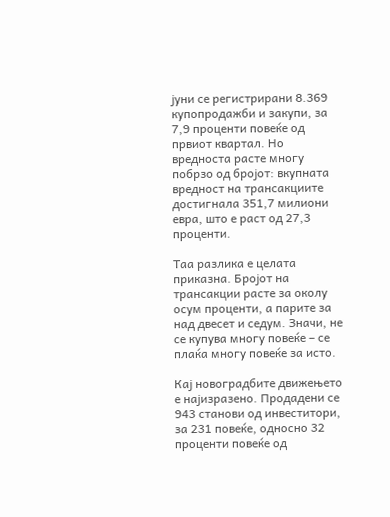јуни се регистрирани 8.369 купопродажби и закупи, за 7,9 проценти повеќе од првиот квартал. Но вредноста расте многу побрзо од бројот: вкупната вредност на трансакциите достигнала 351,7 милиони евра, што е раст од 27,3 проценти.

Таа разлика е целата приказна. Бројот на трансакции расте за околу осум проценти, а парите за над двесет и седум. Значи, не се купува многу повеќе – се плаќа многу повеќе за исто.

Кај новоградбите движењето е најизразено. Продадени се 943 станови од инвеститори, за 231 повеќе, односно 32 проценти повеќе од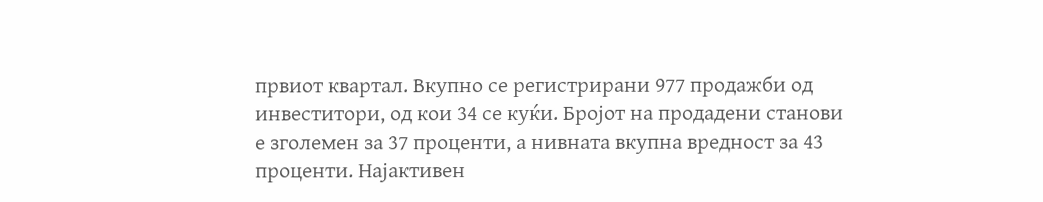првиот квартал. Вкупно се регистрирани 977 продажби од инвеститори, од кои 34 се куќи. Бројот на продадени станови е зголемен за 37 проценти, а нивната вкупна вредност за 43 проценти. Најактивен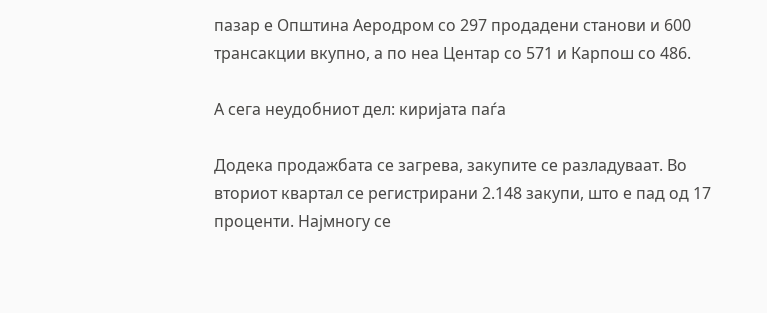пазар е Општина Аеродром со 297 продадени станови и 600 трансакции вкупно, а по неа Центар со 571 и Карпош со 486.

А сега неудобниот дел: киријата паѓа

Додека продажбата се загрева, закупите се разладуваат. Во вториот квартал се регистрирани 2.148 закупи, што е пад од 17 проценти. Најмногу се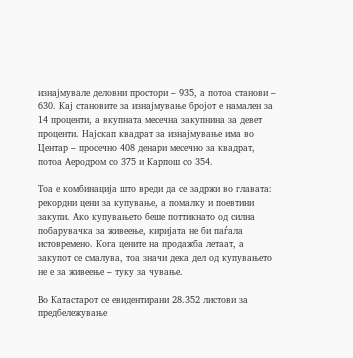изнајмувале деловни простори – 935, а потоа станови – 630. Кај становите за изнајмување бројот е намален за 14 проценти, а вкупната месечна закупнина за девет проценти. Најскап квадрат за изнајмување има во Центар – просечно 408 денари месечно за квадрат, потоа Аеродром со 375 и Карпош со 354.

Тоа е комбинација што вреди да се задржи во главата: рекордни цени за купување, а помалку и поевтини закупи. Ако купувањето беше поттикнато од силна побарувачка за живеење, киријата не би паѓала истовремено. Кога цените на продажба летаат, а закупот се смалува, тоа значи дека дел од купувањето не е за живеење – туку за чување.

Во Катастарот се евидентирани 28.352 листови за предбележување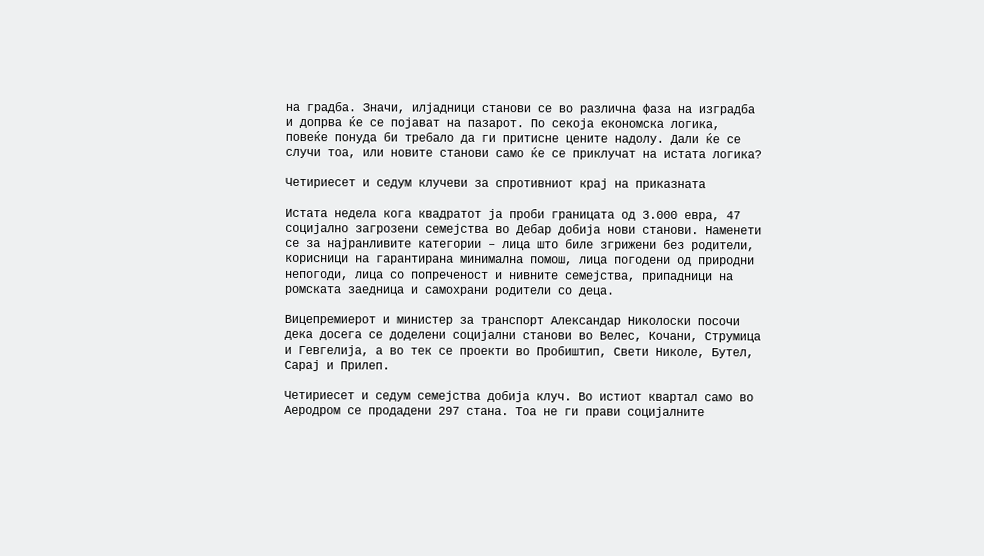на градба. Значи, илјадници станови се во различна фаза на изградба и допрва ќе се појават на пазарот. По секоја економска логика, повеќе понуда би требало да ги притисне цените надолу. Дали ќе се случи тоа, или новите станови само ќе се приклучат на истата логика?

Четириесет и седум клучеви за спротивниот крај на приказната

Истата недела кога квадратот ја проби границата од 3.000 евра, 47 социјално загрозени семејства во Дебар добија нови станови. Наменети се за најранливите категории – лица што биле згрижени без родители, корисници на гарантирана минимална помош, лица погодени од природни непогоди, лица со попреченост и нивните семејства, припадници на ромската заедница и самохрани родители со деца.

Вицепремиерот и министер за транспорт Александар Николоски посочи дека досега се доделени социјални станови во Велес, Кочани, Струмица и Гевгелија, а во тек се проекти во Пробиштип, Свети Николе, Бутел, Сарај и Прилеп.

Четириесет и седум семејства добија клуч. Во истиот квартал само во Аеродром се продадени 297 стана. Тоа не ги прави социјалните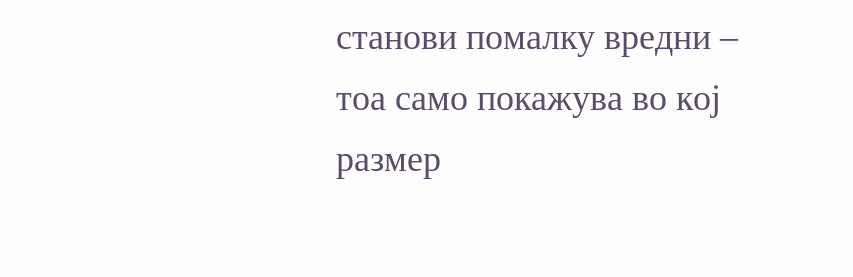станови помалку вредни – тоа само покажува во кој размер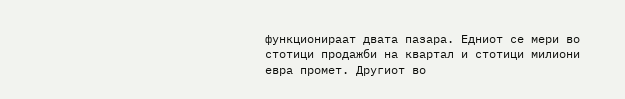функционираат двата пазара. Едниот се мери во стотици продажби на квартал и стотици милиони евра промет. Другиот во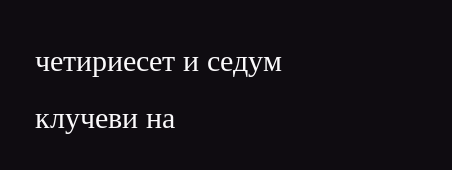четириесет и седум клучеви на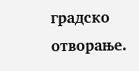градско отворање.